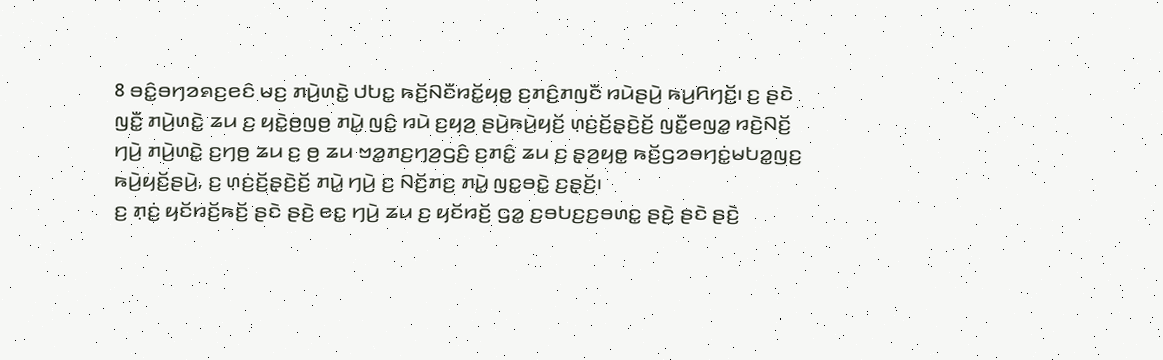8 ꤋꤢꤨ꤭ꤋꤚꤤꤎꤢ꤬ꤕꤢꤨ ꤗꤢ꤬ ꤊꤣꤧ꤬ꤛꤢꤧ꤭ ꤓꤝꤢ꤭ ꤒꤢꤩ꤬ꤡꤢꤪꤙꤢꤩ꤭ꤟꤥ꤭ ꤢ꤬ꤊꤢꤨ꤬ꤊꤜꤢꤪ ꤙꤣꤧꤔꤣꤧ꤬ ꤒꤣ꤬ꤖꤚꤢꤩ꤬꤯ ꤢ꤬ ꤔꤢꤧ ꤜꤢꤪ꤭ ꤊꤣꤧ꤬ꤛꤢꤧ꤭ ꤘꤣ ꤢ꤬ ꤟꤢꤧ꤭ꤥ꤬ꤜꤥ꤬ ꤊꤣꤧ꤭ ꤜꤢꤨ꤭ ꤙꤣꤧ ꤢ꤬ꤟꤤ꤬ ꤔꤣꤧ꤬ꤒꤣꤧ꤬ꤟꤢꤩ꤬ ꤛ꤫ꤢꤦ꤬ꤢꤩ꤬ꤔ꤫ꤢꤧ꤬ꤢꤩ꤬ ꤜꤢꤪ꤭ꤕꤜꤤ꤭ ꤙꤢꤧ꤬ꤡꤢꤩ꤬ ꤚꤣꤧ꤬ ꤊꤣꤧ꤬ꤛꤢꤧ꤭ ꤢ꤬ꤚꤥ꤬ ꤘꤣ ꤢ꤬ ꤥ꤬ ꤘꤣ ꤠꤤ꤭ꤊꤢ꤬ꤚꤤ꤬ꤞꤢꤨ꤬ ꤢ꤬ꤊꤢꤨ꤭ ꤘꤣ ꤢ꤬ ꤔ꤫ꤤ꤬ꤟꤥ꤭ ꤒꤢꤩ꤬ꤞꤤꤋꤚꤢꤦ꤭ꤗꤝꤤ꤭ꤜꤢ꤬ ꤒꤣꤧ꤬ꤟꤢꤩ꤬ꤔꤣꤧ꤬, ꤢ꤬ ꤛ꤫ꤢꤦ꤬ꤢꤩ꤬ꤔ꤫ꤢꤧ꤬ꤢꤩ꤬ ꤊꤣꤧ꤭ ꤚꤣꤧ꤬ ꤢ꤬ ꤡꤢꤩ꤬ꤊꤢ꤬ ꤊꤣꤧ꤭ ꤜꤢ꤭ꤋꤢꤧ꤭ ꤢ꤬ꤔ꤫ꤢꤩ꤬꤯
ꤢ꤬ ꤊ꤫ꤢꤦ꤬ ꤟꤢꤩꤙꤢꤩ꤬ꤒꤢꤩ꤬ ꤔꤢꤧ ꤔꤢꤧ꤬ ꤕꤢ꤭ ꤚꤣꤧ꤬ ꤘꤣ ꤢ꤬ ꤟꤢꤩꤙꤢꤩ꤬ ꤞꤤ꤭ ꤢ꤬ꤋꤝꤢ꤬ꤢ꤬ꤋꤛꤢ꤭ ꤔꤢꤧ꤬ ꤔꤢꤧ ꤔꤢꤧ꤬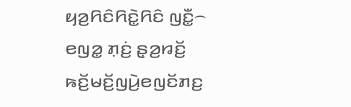ꤟꤤ꤬ꤖꤢꤨꤖꤢꤧ꤭ꤖꤢꤨ ꤜꤢꤪ꤭꤮ ꤕꤜꤤ꤭ ꤊ꤫ꤢꤦ꤬ ꤔ꤫ꤤ꤬ꤙꤢꤩ꤬ ꤒꤢꤩ꤬ꤗꤢꤩ꤬ꤜꤣꤧ꤬ꤕꤜꤢꤩꤊꤢ꤬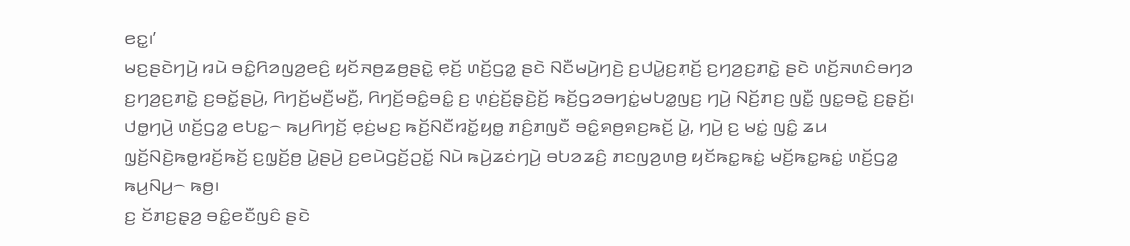ꤕꤢ꤭꤯’
ꤗꤢ꤬ꤔꤢꤧꤚꤣꤧ꤬ ꤙꤣꤧ ꤋꤢꤨ꤭ꤖꤤꤜꤤ꤬ꤕꤢꤨ꤬ ꤟꤢꤩꤏꤥ꤬ꤘꤥ꤬ꤔꤢꤧ꤭ ꤕ꤫ꤢꤩ꤬ ꤛꤢꤩ꤬ꤞꤤ꤭ ꤔꤢꤧ ꤡꤢꤪꤗꤣꤧ꤬ꤚꤢꤧ꤬ ꤢ꤬ꤓꤣꤧ꤭ꤢ꤬ꤊ꤫ꤢꤩ꤬ ꤢ꤬ꤚꤤ꤬ꤢ꤬ꤊꤢꤧ꤭ ꤔꤢꤧ ꤛꤢꤩ꤬ꤏꤛꤢꤨꤋꤚꤤ ꤢ꤬ꤚꤤ꤬ꤢ꤬ꤊꤢꤧ꤭ ꤢ꤬ꤋꤢꤩ꤭ꤔꤣꤧ꤬, ꤖꤚꤢꤩ꤬ꤗꤢꤪ꤬ꤗꤢꤪ꤬, ꤖꤚꤢꤩ꤬ꤋꤢꤨ꤭ꤋꤢꤨ꤭ ꤢ꤬ ꤛ꤫ꤢꤦ꤬ꤢꤩ꤬ꤔ꤫ꤢꤧ꤬ꤢꤩ꤬ ꤒꤢꤩ꤬ꤞꤤꤋꤚꤢꤦ꤭ꤗꤝꤤ꤭ꤜꤢ꤬ ꤚꤣꤧ꤬ ꤡꤢꤩ꤬ꤊꤢ꤬ ꤜꤢꤪ꤭ ꤜꤢ꤭ꤋꤢꤧ꤭ ꤢ꤬ꤔ꤫ꤢꤩ꤬꤯
ꤓꤥ꤭ꤚꤣꤧ꤬ ꤛꤢꤩ꤬ꤞꤤ꤭ ꤕꤝꤢ꤭꤮ ꤒꤣ꤬ꤖꤚꤢꤩ꤬ ꤕ꤫ꤢꤦ꤬ꤗꤢ꤬ ꤒꤢꤩ꤬ꤡꤢꤪꤙꤢꤩ꤭ꤟꤥ꤭ ꤊꤢꤨ꤬ꤊꤜꤢꤪ ꤋꤢꤨ꤭ꤎꤥ꤬ꤎꤢ꤬ꤒꤢꤩ꤬ ꤣꤧ꤭, ꤚꤣꤧ꤬ ꤢ꤬ ꤗꤢꤦ꤭ ꤜꤢꤨ꤭ ꤘꤣ ꤜ꤫ꤢꤩ꤬ꤡꤢꤧ꤬ꤒꤥ꤭ꤙꤢꤩ꤬ꤒꤢꤩ꤬ ꤢ꤬ꤜ꤫ꤢꤩ꤬ꤥ꤬ ꤣꤧ꤭ꤔꤣꤧ꤬ ꤢ꤬ꤕꤣꤧꤞꤢꤩ꤬ꤑꤢꤩ꤭ ꤡꤣꤧ ꤒꤣꤧ꤬ꤘꤢꤦꤚꤣꤧ꤬ ꤋꤝꤤꤘꤢꤨ꤬ ꤊꤢꤜꤤ꤬ꤛꤥ꤬ ꤟꤢꤩꤒꤢ꤭ꤒꤢꤦ꤭ ꤗꤢꤩ꤬ꤒꤢ꤭ꤒꤢꤦ꤭ ꤛꤢꤩ꤬ꤞꤤ꤭ ꤒꤣ꤬ꤡꤣ꤬꤮ ꤒꤥ꤬꤯
ꤢ꤬ ꤢꤩꤊꤢ꤬ꤔ꤫ꤤ꤬ ꤋꤢꤨ꤭ꤕꤢꤪꤜꤢꤨ ꤔꤢꤧ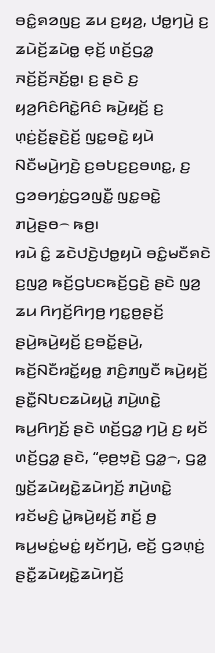ꤋꤢꤨ꤭ꤎꤤꤜꤢ꤬ ꤘꤣ ꤢ꤬ꤟꤤ꤬, ꤓꤥ꤭ꤚꤣꤧ꤬ ꤢ꤬ ꤘꤣꤧꤢꤩ꤬ꤘꤣꤧꤥ꤭ ꤕ꤫ꤢꤩ꤬ ꤛꤢꤩ꤬ꤞꤤ꤭ ꤏꤢꤩ꤬ꤢꤩ꤬ꤏꤢꤩ꤬ꤥ꤭꤯ ꤢ꤬ ꤔꤢꤧ ꤢ꤬ ꤟꤤ꤬ꤖꤢꤨꤖꤢꤧ꤭ꤖꤢꤨ ꤒꤣꤧ꤬ꤟꤢꤩ꤬ ꤢ꤬ ꤛ꤫ꤢꤦ꤬ꤢꤩ꤬ꤔ꤫ꤢꤧ꤬ꤢꤩ꤬ ꤜꤢ꤭ꤋꤢꤧ꤭ ꤟꤣꤧ ꤡꤢꤪꤗꤣꤧ꤬ꤚꤢꤧ꤬ ꤢ꤬ꤋꤝꤢ꤬ꤢ꤬ꤋꤛꤢ꤭, ꤢ꤬ ꤞꤤꤋꤚꤢꤦ꤭ꤞꤤꤜꤢꤪ꤭ ꤜꤢ꤭ꤋꤢꤧ꤭ ꤊꤣꤧ꤬ꤔꤥ꤮ ꤒꤥ꤬꤯
ꤙꤣꤧ ꤢꤨ꤭ ꤘꤢꤧꤓꤢꤧ꤬ꤓꤥ꤭ꤟꤣꤧ ꤋꤢꤨ꤭ꤗꤢꤪꤎꤢꤧ ꤢ꤬ꤜꤤ꤬ ꤒꤢꤩ꤬ꤞꤝꤢꤒꤢꤩ꤬ꤞꤢꤧ꤬ ꤔꤢꤧ ꤜꤤ꤬ ꤘꤣ ꤖꤚꤢꤩ꤬ꤖꤚꤥ꤬ ꤚꤢ꤭ꤥ꤬ꤔꤢꤩ꤬ ꤔꤣꤧ꤬ꤒꤣꤧ꤬ꤟꤢꤩ꤬ ꤢ꤬ꤋꤢꤩ꤭ꤔꤣꤧ꤬, ꤒꤢꤩ꤬ꤡꤢꤪꤙꤢꤩ꤭ꤟꤥ꤭ ꤊꤢꤨ꤬ꤊꤜꤢꤪ ꤒꤣꤧ꤬ꤟꤢꤩ꤬ ꤔꤢꤪ꤭ꤡꤝꤢꤘꤣꤧꤟꤣꤧ꤭ ꤊꤣꤧ꤬ꤛꤢꤧ꤭ ꤒꤣ꤬ꤖꤚꤢꤩ꤬ ꤔꤢꤧ ꤛꤢꤩ꤬ꤞꤤ꤭ ꤚꤣꤧ꤬ ꤢ꤬ ꤟꤢꤩ ꤛꤢꤩ꤬ꤞꤤ꤭ ꤔꤢꤧ, “ꤕ꤫ꤥ꤬ꤠ꤫ꤢꤧ꤬ ꤞꤤ꤭꤮, ꤞꤤ꤭ ꤜ꤫ꤢꤩ꤬ꤘꤣꤧꤟꤢꤧ꤭ꤘꤣꤧꤚꤢꤩ꤬ ꤊꤣꤧ꤬ꤛꤢꤧ꤭ ꤙꤢꤩꤗꤢꤨ꤬ ꤣꤧ꤭ꤒꤣꤧ꤬ꤟꤢꤩ꤬ ꤊꤢꤩ꤬ ꤥ꤬ ꤒꤣ꤬ꤗꤢꤦ꤭ꤗꤢꤦ꤭ ꤟꤢꤩꤚꤣꤧ꤬, ꤕꤢꤩ꤬ ꤞꤤꤛ꤫ꤢꤦ꤬ ꤔꤢꤪ꤭ꤘꤣꤧꤟꤢꤧ꤭ꤘꤣꤧꤚꤢꤩ꤬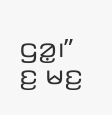ꤞꤤ꤭꤯”
ꤢ꤬ ꤗꤢ꤬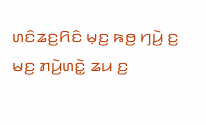ꤛꤢꤨꤘꤢ꤬ꤖꤢꤨ ꤗ꤫ꤢ꤬ ꤒꤥ꤬ ꤚꤣꤧ꤬ ꤢ꤬ ꤗꤢ꤬ ꤊꤣꤧ꤬ꤛꤢꤧ꤭ ꤘꤣ ꤢ꤬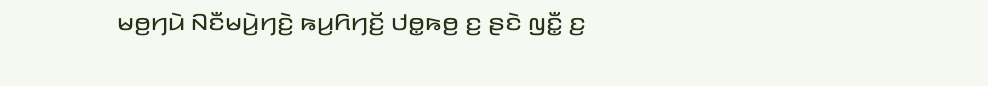ꤗꤥ꤬ꤚꤣꤧ ꤡꤢꤪꤗꤣꤧ꤬ꤚꤢꤧ꤬ ꤒꤣ꤬ꤖꤚꤢꤩ꤬ ꤓꤥ꤭ꤒꤥ꤬ ꤢ꤬ ꤔꤢꤧ ꤜꤢꤪ꤭ ꤢ꤬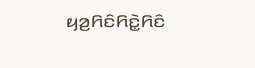ꤟꤤ꤬ꤖꤢꤨꤖꤢꤧ꤭ꤖꤢꤨ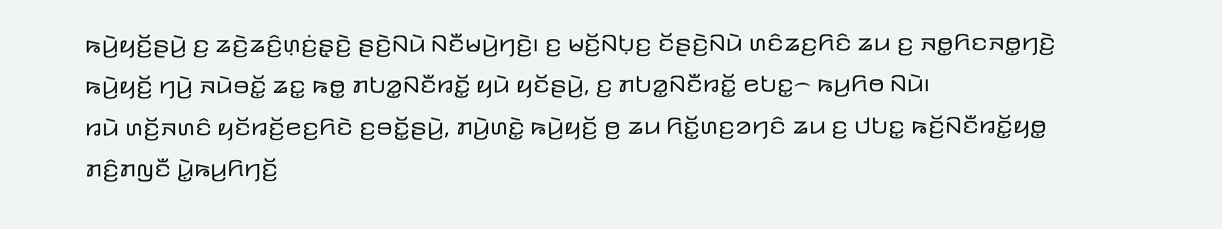ꤒꤣꤧ꤬ꤟꤢꤩ꤬ꤔꤣꤧ꤬ ꤢ꤬ ꤘꤢꤧ꤬ꤘꤢꤨ꤬ꤛ꤫ꤢꤦ꤬ꤔ꤫ꤢꤧ꤬ ꤔꤢꤧ꤬ꤡꤣꤧ ꤡꤢꤪꤗꤣꤧ꤬ꤚꤢꤧ꤬꤯ ꤢ꤬ ꤗꤢꤩ꤬ꤡꤝ꤫ꤢ꤬ ꤢꤩꤔꤢꤧ꤬ꤡꤣꤧ ꤛꤢꤨꤘꤢ꤬ꤖꤢꤨ ꤘꤣ ꤢ꤬ ꤏꤥ꤭ꤖꤢꤏꤥ꤭ꤚꤢꤧ꤬ ꤒꤣꤧ꤬ꤟꤢꤩ꤬ ꤚꤣꤧ꤬ ꤏꤣꤧꤋꤢꤩ꤭ ꤘꤢ꤭ ꤒꤥ꤭ ꤊꤝꤤ꤭ꤡꤢꤪꤙꤢꤩ꤭ ꤟꤣꤧ ꤟꤢꤩꤔꤣꤧ꤬, ꤢ꤬ ꤊꤝꤤ꤭ꤡꤢꤪꤙꤢꤩ꤭ ꤕꤝꤢ꤭꤮ ꤒꤣ꤬ꤖꤥ ꤡꤣꤧ꤯
ꤙꤣꤧ ꤛꤢꤩ꤬ꤏꤛꤢꤨ ꤟꤢꤩꤙꤢꤩ꤬ꤕꤢ꤬ꤖꤢꤧ ꤢ꤬ꤋꤢꤩ꤭ꤔꤣꤧ꤬, ꤊꤣꤧ꤬ꤛꤢꤧ꤭ ꤒꤣꤧ꤬ꤟꤢꤩ꤬ ꤥ꤬ ꤘꤣ ꤖꤢꤩ꤭ꤛꤢ꤬ꤤꤚꤢꤨ ꤘꤣ ꤢ꤬ ꤓꤝꤢ꤭ ꤒꤢꤩ꤬ꤡꤢꤪꤙꤢꤩ꤭ꤟꤥ꤭ ꤊꤢꤨ꤬ꤊꤜꤢꤪ ꤣꤧ꤭ꤒꤣ꤬ꤖꤚꤢꤩ꤬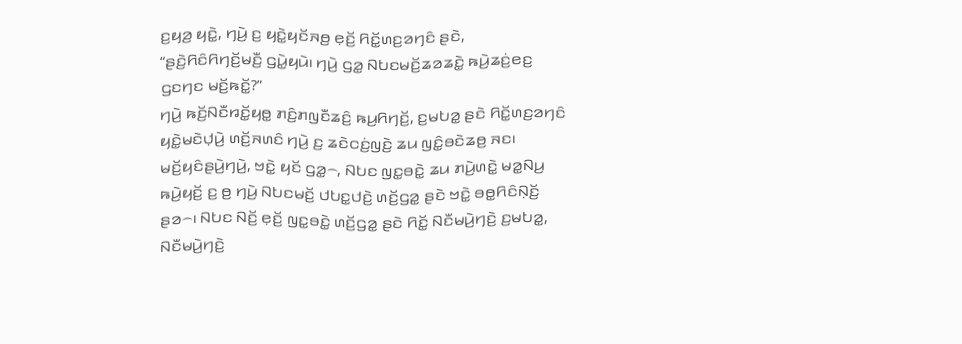ꤢ꤬ꤟꤤ꤬ ꤟꤢꤧ꤭, ꤚꤣꤧ꤬ ꤢ꤬ ꤟꤢꤧ꤭ꤟꤢꤩꤏꤥ꤬ ꤕ꤫ꤢꤩ꤬ ꤖꤢꤩ꤭ꤛꤢ꤬ꤤꤚꤢꤨ ꤔꤢꤧ, “ꤔꤢꤧ꤬ꤖꤢꤨꤖꤚꤢꤩ꤬ꤗꤢꤪ꤬ ꤞꤣꤧ꤭ꤟꤣꤧ꤯ ꤚꤣꤧ꤬ ꤞꤤ꤭ ꤡꤝꤢꤗꤢꤩ꤬ꤘꤤꤘꤢꤧ꤭ ꤒꤣꤧ꤬ꤘꤢꤦ꤬ꤕꤢ꤬ ꤞꤢꤚꤢ ꤗꤢꤩ꤬ꤒꤢꤩ꤭?”
ꤚꤣꤧ꤬ ꤒꤢꤩ꤬ꤡꤢꤪꤙꤢꤩ꤭ꤟꤥ꤭ ꤊꤢꤨ꤬ꤊꤜꤢꤪꤘꤢꤨ꤬ ꤒꤣ꤬ꤖꤚꤢꤩ꤬, ꤢ꤬ꤗꤝꤤ꤭ ꤔꤢꤧ ꤖꤢꤩ꤭ꤛꤢ꤬ꤤꤚꤢꤨ ꤟꤢꤧ꤭ꤗꤢꤧꤓ꤫ꤣꤧ꤬ ꤛꤢꤩ꤬ꤏꤛꤢꤨ ꤚꤣꤧ꤬ ꤢ꤬ ꤘꤢꤧꤍꤢꤦ꤬ꤜꤢꤧ꤬ ꤘꤣ ꤜꤢꤨ꤭ꤋꤢꤧꤘꤥ꤬ ꤏꤢ꤯
ꤗꤢꤩ꤬ꤟꤢꤨꤔꤣꤧ꤬ꤚꤣꤧ꤬, ꤠꤢꤧ꤭ ꤟꤢꤩ ꤞꤤ꤭꤮, ꤡꤝꤢ ꤜꤢ꤭ꤋꤢꤧ꤭ ꤘꤣ ꤊꤣꤧ꤬ꤛꤢꤧ꤭ ꤗꤤ꤭ꤡꤣ꤬ ꤒꤣꤧ꤬ꤟꤢꤩ꤬ ꤢ꤬ ꤥ꤬ ꤚꤣꤧ꤬ ꤡꤝꤢꤗꤢꤩ꤬ ꤓꤝꤢ꤭ꤓꤢꤧ꤬ ꤛꤢꤩ꤬ꤞꤤ꤭ ꤔꤢꤧ ꤠꤢꤧ꤭ ꤋꤥ꤭ꤖꤢꤨꤡ꤫ꤢꤩ꤬ ꤔꤤ꤮꤯ ꤡꤝꤢ ꤡꤢꤩ꤬ ꤕ꤫ꤢꤩ꤬ ꤜꤢ꤭ꤋꤢꤧ꤭ ꤛꤢꤩ꤬ꤞꤤ꤭ ꤔꤢꤧ ꤖꤢꤩ꤭ ꤡꤢꤪꤗꤣꤧ꤬ꤚꤢꤧ꤬ ꤢ꤬ꤗꤝꤤ꤭, ꤡꤢꤪꤗꤣꤧ꤬ꤚꤢꤧ꤬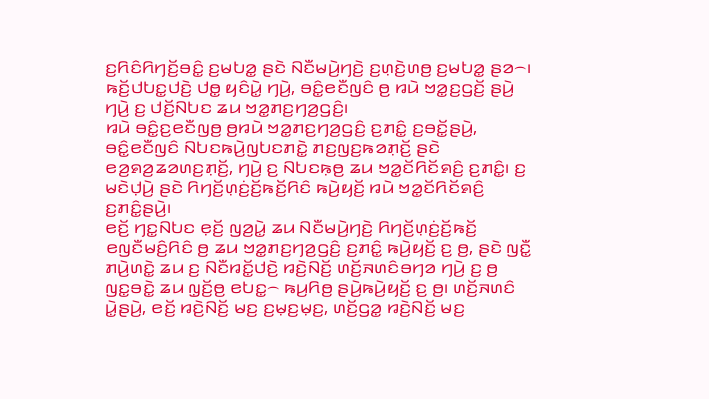ꤢ꤬ꤖꤢꤨꤖꤚꤢꤩ꤬ꤋꤢꤨ꤭ ꤢ꤬ꤗꤝꤤ꤭ ꤔꤢꤧ ꤡꤢꤪꤗꤣꤧ꤬ꤚꤢꤧ꤬ ꤢ꤬ꤛ꤫ꤢꤧ꤬ꤛꤥ꤬ ꤢ꤬ꤗꤝꤤ꤭ ꤔꤤ꤮꤯
ꤒꤢꤩ꤬ꤓꤝꤢ꤭ꤓꤢꤧ꤬ ꤓꤥ꤭ ꤟꤢꤨꤣꤧ꤭ ꤚꤣꤧ꤬, ꤋꤢꤨ꤭ꤕꤢꤪꤜꤢꤨ ꤥ꤬ ꤙꤣꤧ ꤠꤤ꤭ꤢ꤬ꤞꤢꤩ꤬ ꤔꤣꤧ꤬ ꤚꤣꤧ꤬ ꤢ꤬ ꤓꤢꤩ꤬ꤡꤝꤢ ꤘꤣ ꤠꤤ꤭ꤊꤢ꤬ꤚꤤ꤬ꤞꤢꤨ꤬꤯
ꤙꤣꤧ ꤋꤢꤨ꤭ꤢ꤬ꤕꤢꤪꤜꤥ꤬ ꤥ꤬ꤙꤣꤧ ꤠꤤ꤭ꤊꤢ꤬ꤚꤤ꤬ꤞꤢꤨ꤬ ꤢ꤬ꤊꤢꤨ꤭ ꤢ꤬ꤋꤢꤩ꤭ꤔꤣꤧ꤬, ꤋꤢꤨ꤭ꤕꤢꤪꤜꤢꤨ ꤡꤝꤢꤒꤣꤧ꤬ꤜꤝꤢꤊꤢꤧ꤭ ꤊꤢ꤬ꤜꤢ꤬ꤒꤤꤊ꤫ꤢꤩ꤬ ꤔꤢꤧ ꤕꤤ꤬ꤎꤤ꤬ꤘꤤꤛꤢ꤬ꤊ꤫ꤢꤩ꤬, ꤚꤣꤧ꤬ ꤢ꤬ ꤡꤝꤢꤒ꤫ꤥ꤬ ꤘꤣ ꤠꤤ꤭ꤢꤩꤖꤢꤩꤎꤢꤨ꤬ ꤢ꤬ꤊꤢꤨ꤭꤯ ꤢ꤬ ꤗꤢꤧꤓ꤫ꤣꤧ꤬ ꤔꤢꤧ ꤖꤚꤢꤩ꤬ꤛ꤫ꤢꤦ꤬ꤢꤩ꤬ꤒꤢꤩ꤬ꤖꤢꤨ ꤒꤣꤧ꤬ꤟꤢꤩ꤬ ꤙꤣꤧ ꤠꤤ꤭ꤢꤩꤖꤢꤩꤎꤢꤨ꤬ ꤢ꤬ꤊꤢꤨ꤭ꤔꤣꤧ꤬꤯
ꤕꤢꤩ꤬ ꤚꤢ꤭ꤡꤝꤢ ꤕ꤫ꤢꤩ꤬ ꤜꤤ꤬ꤣꤧ꤭ ꤘꤣ ꤡꤢꤪꤗꤣꤧ꤬ꤚꤢꤧ꤬ ꤖꤚꤢꤩ꤬ꤛ꤫ꤢꤦ꤬ꤢꤩ꤬ꤒꤢꤩ꤬ ꤕꤜꤢꤪꤗꤢꤨ꤬ꤖꤢꤨ ꤥ꤬ ꤘꤣ ꤠꤤ꤭ꤊꤢ꤬ꤚꤤ꤬ꤞꤢꤨ꤬ ꤢ꤬ꤊꤢꤨ꤭ ꤒꤣꤧ꤬ꤟꤢꤩ꤬ ꤢ꤬ ꤥ꤬, ꤔꤢꤧ ꤜꤢꤪ꤭ ꤊꤣꤧ꤬ꤛꤢꤧ꤭ ꤘꤣ ꤢ꤬ ꤡꤢꤪꤙꤢꤩ꤭ꤓꤢꤧ꤬ ꤙꤢꤧ꤬ꤡꤢꤩ꤬ ꤛꤢꤩ꤬ꤏꤛꤢꤨꤋꤚꤤ ꤚꤣꤧ꤬ ꤢ꤬ ꤥ꤬ ꤜꤢ꤭ꤋꤢꤧ꤭ ꤘꤣ ꤜ꤫ꤢꤩ꤬ꤥ꤬ ꤕꤝꤢ꤭꤮ ꤒꤣ꤬ꤖꤥ꤬ ꤔꤣꤧ꤬ꤒꤣꤧ꤬ꤟꤢꤩ꤬ ꤢ꤬ ꤥ꤬꤯ ꤛꤢꤩ꤬ꤏꤛꤢꤨ ꤣꤧ꤭ꤔꤣꤧ꤬, ꤕꤢꤩ꤬ ꤙꤢꤧ꤬ꤡꤢꤩ꤬ ꤗꤢ꤬ ꤢ꤬ꤗ꤫ꤢ꤬ꤗ꤫ꤢ꤬, ꤛꤢꤩ꤬ꤞꤤ꤭ ꤙꤢꤧ꤬ꤡꤢꤩ꤬ ꤗꤢ꤬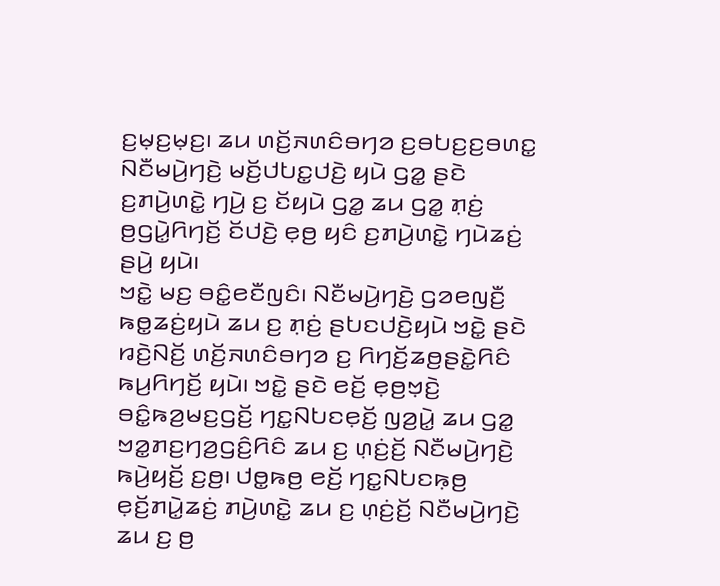ꤢ꤬ꤗ꤫ꤢ꤬ꤗ꤫ꤢ꤬꤯ ꤘꤣ ꤛꤢꤩ꤬ꤏꤛꤢꤨꤋꤚꤤ ꤢ꤬ꤋꤝꤢ꤬ꤢ꤬ꤋꤛꤢ꤭ ꤡꤢꤪꤗꤣꤧ꤬ꤚꤢꤧ꤬ ꤗꤢꤩ꤬ꤓꤝꤢ꤭ꤓꤢꤧ꤬ ꤟꤣꤧ ꤞꤤ꤭ ꤔꤢꤧ ꤢ꤬ꤊꤣꤧ꤬ꤛꤢꤧ꤭ ꤚꤣꤧ꤬ ꤢ꤬ ꤢꤩꤟꤣꤧ ꤞꤤ꤭ ꤘꤣ ꤞꤤ꤭ ꤊ꤫ꤢꤦ꤬ ꤥ꤬ꤞꤣꤧ꤭ꤖꤚꤢꤩ꤬ ꤢꤩꤓꤢꤧ꤬ ꤕ꤫ꤥ꤬ ꤟꤢꤨ ꤢ꤬ꤊꤣꤧ꤬ꤛꤢꤧ꤭ ꤚꤣꤧꤘꤢꤦ꤬ ꤔꤣꤧ꤬ ꤟꤣꤧ꤯
ꤠꤢꤧ꤭ ꤗꤢ꤬ ꤋꤢꤨ꤭ꤕꤢꤪꤜꤢꤨ꤯ ꤡꤢꤪꤗꤣꤧ꤬ꤚꤢꤧ꤬ ꤞꤤꤕꤜꤢꤪ꤬ ꤒꤥ꤭ꤘꤢꤦ꤬ꤟꤣꤧ ꤘꤣ ꤢ꤬ ꤊ꤫ꤢꤦ꤬ ꤔꤝꤢꤓꤢꤧ꤬ꤟꤣꤧ ꤠꤢꤧ꤭ ꤔꤢꤧ ꤙꤢꤧ꤬ꤡꤢꤩ꤬ ꤛꤢꤩ꤬ꤏꤛꤢꤨꤋꤚꤤ ꤢ꤬ ꤖꤚꤢꤩ꤬ꤘꤥ꤬ꤔꤢꤧ꤭ꤖꤢꤨ ꤒꤣ꤬ꤖꤚꤢꤩ꤬ ꤟꤣꤧ꤯ ꤠꤢꤧ꤭ ꤔꤢꤧ ꤕꤢꤩ꤬ ꤕ꤫ꤥ꤬ꤠ꤫ꤢꤧ꤬ ꤋꤢꤨ꤭ꤒꤤ꤬ꤗꤢ꤬ꤞꤢꤩ꤬ ꤚꤢ꤭ꤡꤝꤢꤕ꤫ꤢꤩ꤬ ꤜꤤ꤬ꤣꤧ꤭ ꤘꤣ ꤞꤤ꤭ ꤠꤤ꤭ꤊꤢ꤬ꤚꤤ꤬ꤞꤢꤨ꤬ꤖꤢꤨ ꤘꤣ ꤢ꤬ ꤛ꤫ꤢꤦ꤬ꤢꤩ꤬ ꤡꤢꤪꤗꤣꤧ꤬ꤚꤢꤧ꤬ ꤒꤣꤧ꤬ꤟꤢꤩ꤬ ꤢ꤬ꤥ꤬꤯ ꤓꤥ꤭ꤒꤥ꤬ ꤕꤢꤩ꤬ ꤚꤢ꤭ꤡꤝꤢꤒ꤫ꤥ꤬ ꤕ꤫ꤢꤩ꤬ꤊꤣꤧ꤭ꤘꤢꤦ꤬ ꤊꤣꤧ꤬ꤛꤢꤧ꤭ ꤘꤣ ꤢ꤬ ꤛ꤫ꤢꤦ꤬ꤢꤩ꤬ ꤡꤢꤪꤗꤣꤧ꤬ꤚꤢꤧ꤬ ꤘꤣ ꤢ꤬ ꤥ꤬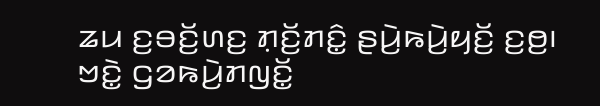ꤘꤣ ꤢ꤬ꤋꤢꤩ꤬ꤛꤢ꤬ ꤊ꤫ꤢꤩ꤬ꤊꤢꤨ꤭ ꤔꤣꤧ꤬ꤒꤣꤧ꤬ꤟꤢꤩ꤬ ꤢ꤬ꤥ꤬꤯
ꤠꤢꤧ꤭ ꤞꤤꤒꤣꤧ꤬ꤊꤜꤢꤩ꤭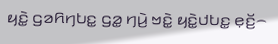ꤟꤢꤧ꤭ ꤞꤤꤖꤚꤝꤢ꤭ ꤞꤤ꤭ ꤚꤣꤧ꤬ ꤠꤢꤧ꤭ ꤟꤢꤧ꤭ꤓꤝꤢ꤭ ꤕ꤫ꤢꤩ꤬꤮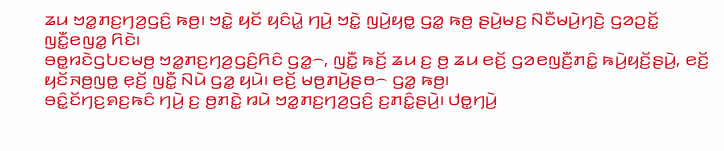ꤘꤣ ꤠꤤ꤭ꤊꤢ꤬ꤚꤤ꤬ꤞꤢꤨ꤬ ꤒꤥ꤬꤯ ꤠꤢꤧ꤭ ꤟꤢꤩ ꤟꤢꤨꤣꤧ꤭ ꤚꤣꤧ꤬ ꤠꤢꤧ꤭ ꤜꤣꤧ꤬ꤟꤥ꤭ ꤞꤤ꤭ ꤒꤥ꤬ ꤔꤣꤧ꤬ꤗꤢ꤬ ꤡꤢꤪꤗꤣꤧ꤬ꤚꤢꤧ꤬ ꤞꤤꤑꤢꤩ꤭ ꤜꤢꤪ꤭ꤕꤜꤤ꤭ ꤖꤢꤧ꤯
ꤋꤥ꤭ꤙꤢꤧꤞꤝꤢꤗꤥ꤬ ꤠꤤ꤭ꤊꤢ꤬ꤚꤤ꤬ꤞꤢꤨ꤬ꤖꤢꤨ ꤞꤤ꤭꤮, ꤜꤢꤪ꤭ ꤒꤢꤩ꤬ ꤘꤣ ꤢ꤬ ꤥ꤬ ꤘꤣ ꤕꤢꤩ꤬ ꤞꤤꤕꤜꤢꤪ꤬ꤊꤢꤨ꤭ ꤒꤣꤧ꤬ꤟꤢꤩ꤬ꤔꤣꤧ꤬, ꤕꤢꤩ꤬ ꤟꤢꤩꤏꤥ꤬ꤜꤥ꤭ ꤕ꤫ꤢꤩ꤬ ꤜꤢꤪ꤭ ꤡꤣꤧ ꤞꤤ꤭ ꤟꤣꤧ꤯ ꤕꤢꤩ꤬ ꤗꤥ꤬ꤊꤣꤧ꤬ꤔꤥ꤮ ꤞꤤ꤭ ꤒꤥ꤬꤯
ꤋꤢꤨ꤭ꤢꤩꤚꤢ꤬ꤎꤢ꤬ꤒꤢꤨ ꤚꤣꤧ꤬ ꤢ꤬ ꤥ꤬ꤊꤢꤧ꤭ ꤙꤣꤧ ꤠꤤ꤭ꤊꤢ꤬ꤚꤤ꤬ꤞꤢꤨ꤬ ꤢ꤬ꤊꤢꤨ꤭ꤔꤣꤧ꤬꤯ ꤓꤥ꤭ꤚꤣꤧ꤬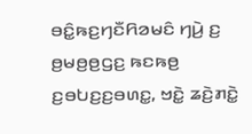ꤋꤢꤨ꤭ꤒꤢ꤬ꤚꤢꤪꤖꤤꤗꤢꤨ ꤚꤣꤧ꤬ ꤢ꤬ ꤥ꤬ꤗꤥ꤬ꤥ꤬ꤞꤢ꤬ ꤒꤢꤒꤥ꤬ ꤢ꤬ꤋꤝꤢ꤬ꤢ꤬ꤋꤛꤢ꤭, ꤠꤢꤧ꤭ ꤘꤢꤧ꤬ꤊꤢꤧ꤭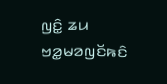ꤜꤢꤨ꤭ ꤘꤣ ꤠꤤ꤭ꤗꤤꤜꤢꤩꤒꤢꤨ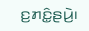ꤢ꤬ꤊꤢꤨ꤭ꤔꤣꤧ꤬꤯